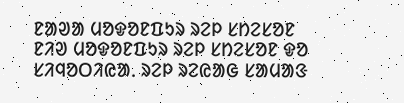ᱱᱟᱣᱟ ᱢᱚᱫᱚᱱᱯᱩᱨ ᱨᱮᱞ ᱥᱴᱮᱥᱚᱱ
ᱱᱤᱣ ᱢᱚᱫᱚᱱᱯᱩᱨ ᱨᱮᱞ ᱥᱴᱮᱥᱚᱱ ᱫᱚ ᱥᱤᱧᱚᱛᱤᱭᱟᱹ ᱨᱮᱞ ᱨᱮᱭᱟᱜ ᱥᱟᱢᱟᱝ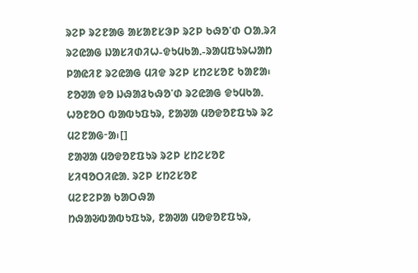ᱨᱮᱞ ᱨᱮᱱᱟᱜ ᱟᱥᱟᱱᱥᱳᱞ ᱨᱮᱞ ᱠᱷᱚᱸᱰ ᱛᱟᱹᱨᱤ ᱨᱮᱭᱟᱜ ᱡᱟᱥᱤᱰᱤᱦ-ᱫᱩᱢᱠᱟᱹ-ᱨᱟᱢᱯᱩᱨᱦᱟᱴ ᱞᱟᱭᱤᱱ ᱨᱮᱭᱟᱜ ᱢᱤᱫ ᱨᱮᱞ ᱥᱴᱮᱥᱚᱱ ᱠᱟᱱᱟ᱾ ᱱᱚᱣᱟ ᱫᱚ ᱡᱷᱟᱲᱠᱷᱚᱸᱰ ᱨᱮᱭᱟᱜ ᱫᱩᱢᱠᱟᱹ ᱦᱚᱱᱚᱛ ᱵᱟᱵᱩᱯᱩᱨ, ᱱᱟᱣᱟ ᱢᱚᱫᱚᱱᱯᱩᱨ ᱨᱮ ᱢᱮᱱᱟᱜᱼᱟ᱾[]
ᱱᱟᱣᱟ ᱢᱚᱫᱚᱱᱯᱩᱨ ᱨᱮᱞ ᱥᱴᱮᱥᱚᱱ
ᱥᱤᱧᱚᱛᱤᱭᱟᱹ ᱨᱮᱞ ᱥᱴᱮᱥᱚᱱ
ᱢᱮᱱᱮᱞᱟ ᱠᱟᱛᱷᱟ
ᱴᱷᱟᱶᱵᱟᱵᱩᱯᱩᱨ, ᱱᱟᱣᱟ ᱢᱚᱫᱚᱱᱯᱩᱨ,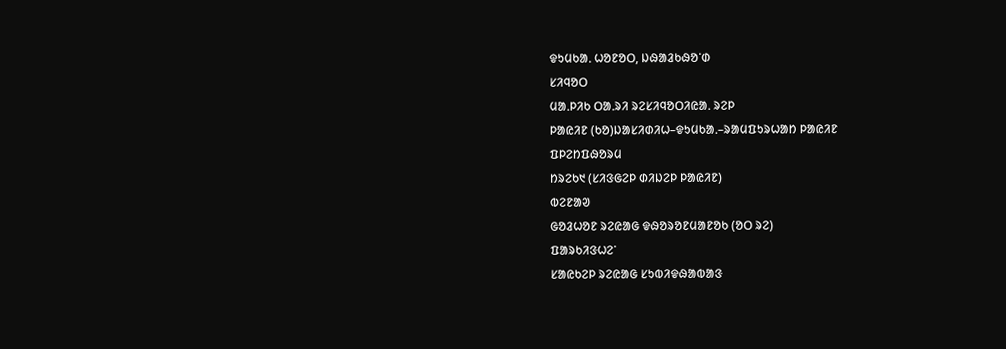ᱫᱩᱢᱠᱟᱹ ᱦᱚᱱᱚᱛ, ᱡᱷᱟᱲᱠᱷᱚᱸᱰ
ᱥᱤᱧᱚᱛ
ᱢᱟᱹᱞᱤᱠ ᱛᱟᱹᱨᱤ ᱨᱮᱥᱤᱧᱚᱛᱤᱭᱟᱹ ᱨᱮᱞ
ᱞᱟᱭᱤᱱ (ᱠᱚ)ᱡᱟᱥᱤᱰᱤᱦ–ᱫᱩᱢᱠᱟᱹ–ᱨᱟᱢᱯᱩᱨᱦᱟᱴ ᱞᱟᱭᱤᱱ
ᱯᱞᱮᱴᱯᱷᱚᱨᱢ
ᱴᱨᱮᱠ᱑ (ᱥᱤᱝᱜᱮᱞ ᱰᱤᱡᱮᱞ ᱞᱟᱭᱤᱱ)
ᱵᱮᱱᱟᱣ
ᱜᱚᱲᱦᱚᱱ ᱨᱮᱭᱟᱜ ᱫᱷᱚᱨᱚᱱᱢᱟᱱᱚᱠ (ᱚᱛ ᱨᱮ)
ᱯᱟᱨᱠᱤᱝᱦᱮᱸ
ᱥᱟᱭᱠᱮᱞ ᱨᱮᱭᱟᱜ ᱥᱩᱵᱤᱫᱷᱟᱵᱟᱝ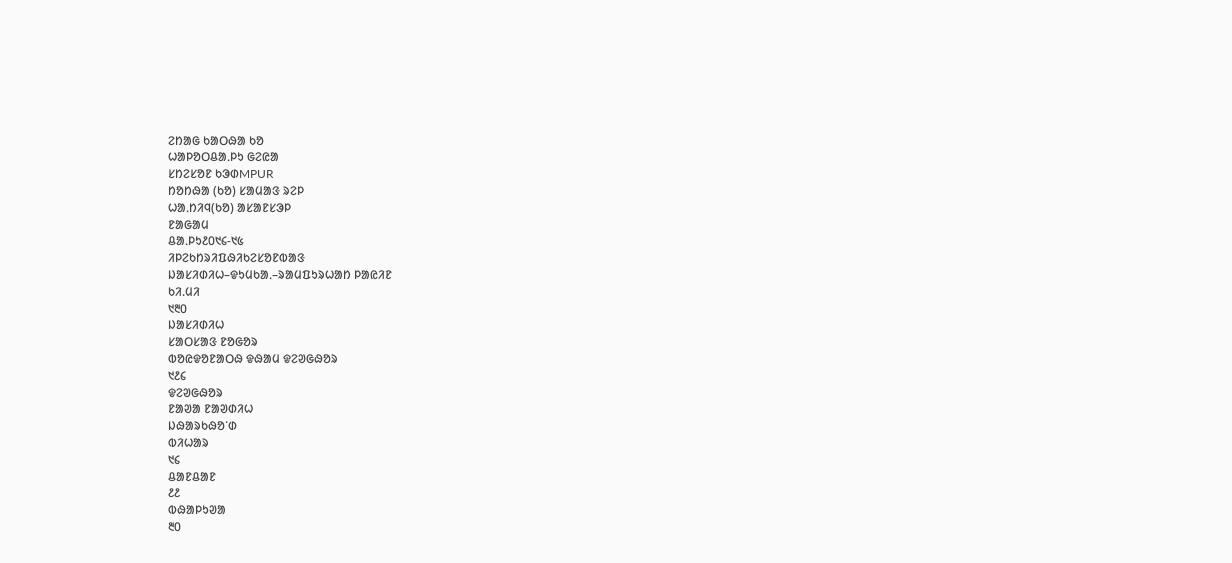ᱮᱴᱟᱜ ᱠᱟᱛᱷᱟ ᱠᱚ
ᱦᱟᱞᱚᱛᱪᱟᱹᱞᱩ ᱜᱮᱭᱟ
ᱥᱴᱮᱥᱚᱱ ᱠᱳᱰMPUR
ᱴᱚᱴᱷᱟ (ᱠᱚ) ᱥᱟᱢᱟᱝ ᱨᱮᱞ
ᱦᱟᱹᱴᱤᱧ(ᱠᱚ) ᱟᱥᱟᱱᱥᱳᱞ
ᱱᱟᱜᱟᱢ
ᱪᱟᱹᱞᱩ᱒᱐᱑᱔-᱑᱕
ᱤᱞᱮᱠᱴᱨᱤᱯᱷᱤᱠᱮᱥᱚᱱᱵᱟᱝ
ᱡᱟᱥᱤᱰᱤᱦ–ᱫᱩᱢᱠᱟᱹ–ᱨᱟᱢᱯᱩᱨᱦᱟᱴ ᱞᱟᱭᱤᱱ
ᱠᱤ.ᱢᱤ
᱑᱓᱐
ᱡᱟᱥᱤᱰᱤᱦ
ᱥᱟᱛᱥᱟᱝ ᱱᱚᱜᱚᱨ
ᱵᱚᱭᱫᱚᱱᱟᱛᱷ ᱫᱷᱟᱢ ᱫᱮᱣᱜᱷᱚᱨ
᱑᱒᱔
ᱫᱮᱣᱜᱷᱚᱨ
ᱱᱟᱣᱟ ᱱᱟᱣᱰᱤᱦ
ᱡᱷᱟᱨᱠᱷᱚᱸᱰ
ᱵᱤᱦᱟᱨ
᱑᱔
ᱪᱟᱱᱪᱟᱱ
᱒᱒
ᱵᱷᱟᱞᱩᱣᱟ
᱓᱐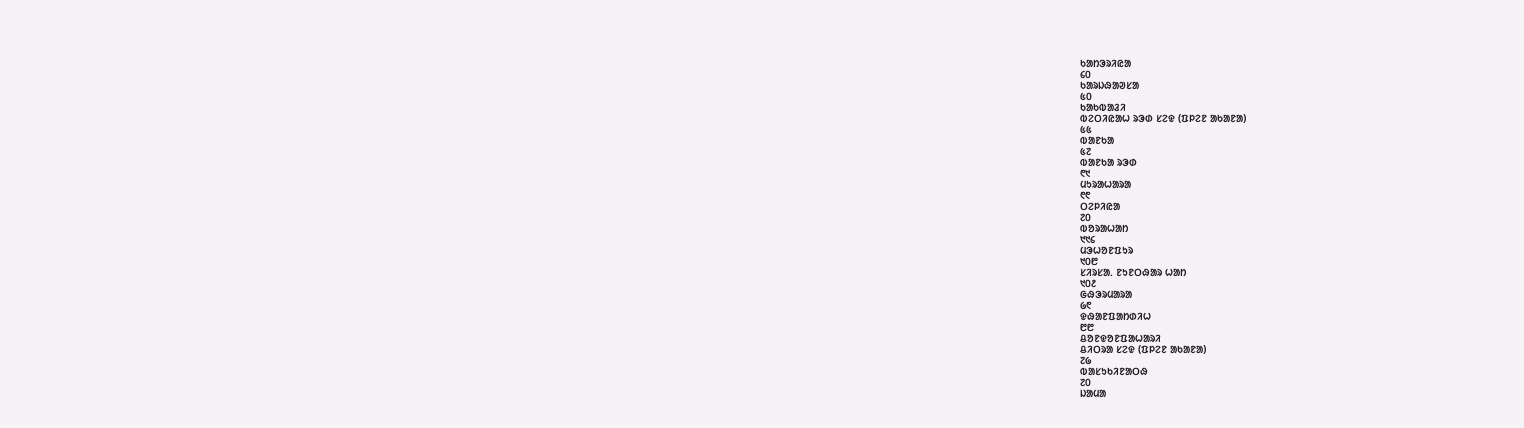ᱠᱟᱴᱳᱨᱤᱭᱟ
᱔᱐
ᱠᱟᱨᱡᱷᱟᱣᱥᱟ
᱕᱐
ᱠᱟᱠᱵᱟᱲᱤ
ᱵᱮᱛᱤᱭᱟᱦ ᱨᱳᱰ ᱥᱮᱫ (ᱯᱞᱮᱱ ᱟᱠᱟᱱᱟ)
᱕᱕
ᱵᱟᱱᱠᱟ
᱕᱗
ᱵᱟᱱᱠᱟ ᱨᱳᱰ
᱖᱑
ᱢᱩᱨᱟᱦᱟᱨᱟ
᱖᱖
ᱛᱮᱞᱤᱭᱟ
᱗᱐
ᱵᱚᱨᱟᱦᱟᱴ
᱑᱑᱔
ᱢᱳᱦᱚᱱᱯᱩᱨ
᱑᱐᱘
ᱥᱤᱨᱥᱟᱹ ᱱᱩᱱᱛᱷᱟᱨ ᱦᱟᱴ
᱑᱐᱒
ᱜᱷᱳᱨᱢᱟᱨᱟ
᱙᱖
ᱫᱷᱟᱱᱯᱟᱴᱰᱤᱦ
᱘᱘
ᱪᱚᱱᱫᱚᱱᱯᱟᱦᱟᱨᱤ
ᱪᱤᱛᱨᱟ ᱥᱮᱫ (ᱯᱞᱮᱱ ᱟᱠᱟᱱᱟ)
᱗᱙
ᱵᱟᱥᱩᱠᱤᱱᱟᱛᱷ
᱗᱐
ᱡᱟᱢᱟ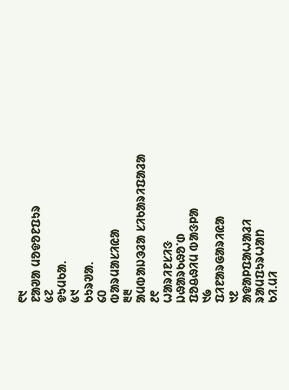᱖᱑
ᱱᱟᱣᱟ ᱢᱚᱫᱚᱱᱯᱩᱨ
᱕᱗
ᱫᱩᱢᱠᱟᱹ
᱕᱑
ᱠᱩᱨᱣᱟᱹ
᱔᱐
ᱵᱟᱨᱢᱟᱥᱤᱭᱟ
᱓᱓
ᱟᱢᱵᱟᱡᱳᱲᱟ ᱥᱤᱠᱟᱨᱤᱯᱟᱲᱟ
᱒᱖
ᱦᱟᱨᱤᱱᱥᱤᱝ
ᱡᱷᱟᱨᱠᱷᱚᱸᱰ
ᱯᱚᱪᱷᱤᱢ ᱵᱟᱝᱞᱟ
᱑᱙
ᱯᱤᱱᱟᱨᱜᱟᱨᱤᱭᱟ
᱑᱒
ᱟᱫᱟᱞᱯᱟᱦᱟᱲᱤ
ᱨᱟᱢᱯᱩᱨᱦᱟᱴ
ᱠᱤ.ᱢᱤ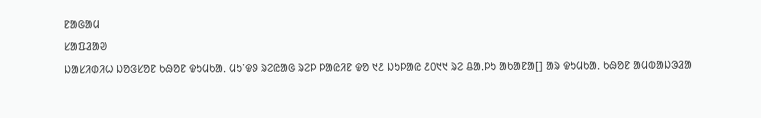ᱱᱟᱜᱟᱢ
ᱥᱟᱯᱲᱟᱣ
ᱡᱟᱥᱤᱰᱤᱦ ᱡᱚᱝᱥᱚᱱ ᱠᱷᱚᱱ ᱫᱩᱢᱠᱟᱹ ᱢᱩᱸᱫᱽ ᱨᱮᱭᱟᱜ ᱨᱮᱞ ᱞᱟᱭᱤᱱ ᱫᱚ ᱑᱒ ᱡᱩᱞᱟᱭ ᱒᱐᱑᱑ ᱨᱮ ᱪᱟᱹᱞᱩ ᱟᱠᱟᱱᱟ[] ᱟᱨ ᱫᱩᱢᱠᱟᱹ ᱠᱷᱚᱱ ᱟᱢᱵᱟᱡᱳᱲᱟ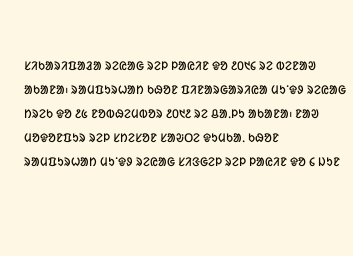ᱥᱤᱠᱟᱨᱤᱯᱟᱲᱟ ᱨᱮᱭᱟᱜ ᱨᱮᱞ ᱞᱟᱭᱤᱱ ᱫᱚ ᱒᱐᱑᱔ ᱨᱮ ᱵᱮᱱᱟᱣ ᱟᱠᱟᱱᱟ᱾ ᱨᱟᱢᱯᱩᱨᱦᱟᱴ ᱠᱷᱚᱱ ᱯᱤᱱᱟᱨᱜᱟᱨᱤᱭᱟ ᱢᱩᱸᱫᱽ ᱨᱮᱭᱟᱜ ᱴᱨᱮᱠ ᱫᱚ ᱒᱕ ᱱᱚᱵᱷᱮᱢᱵᱚᱨ ᱒᱐᱑᱒ ᱨᱮ ᱪᱟᱹᱞᱩ ᱟᱠᱟᱱᱟ᱾ ᱱᱟᱣ ᱢᱚᱫᱚᱱᱯᱩᱨ ᱨᱮᱞ ᱥᱴᱮᱥᱚᱱ ᱥᱟᱶᱛᱮ ᱫᱩᱢᱠᱟᱹ ᱠᱷᱚᱱ ᱨᱟᱢᱯᱩᱨᱦᱟᱴ ᱢᱩᱸᱫᱽ ᱨᱮᱭᱟᱜ ᱥᱤᱝᱜᱮᱞ ᱨᱮᱞ ᱞᱟᱭᱤᱱ ᱫᱚ ᱔ ᱡᱩᱱ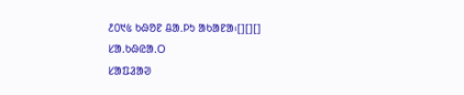᱒᱐᱑᱕ ᱠᱷᱚᱱ ᱪᱟᱹᱞᱩ ᱟᱠᱟᱱᱟ᱾[][][]
ᱥᱟᱹᱠᱷᱭᱟᱹᱛ
ᱥᱟᱯᱲᱟᱣ